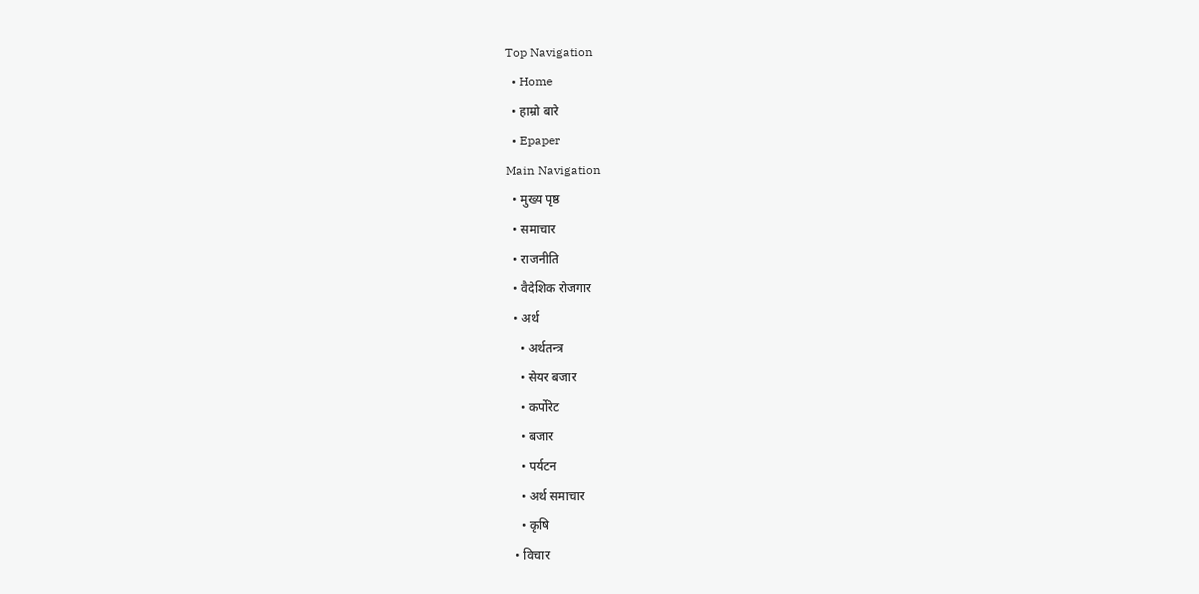Top Navigation
  • Home
  • हाम्रो बारे
  • Epaper
Main Navigation
  • मुख्य पृष्ठ
  • समाचार
  • राजनीति
  • वैदेशिक रोजगार
  • अर्थ
    • अर्थतन्त्र
    • सेयर बजार
    • कर्पोरेट
    • बजार
    • पर्यटन
    • अर्थ समाचार
    • कृषि
  • विचार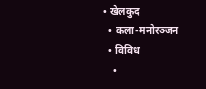• खेलकुद
  • कला-मनोरञ्‍जन
  • विविध
    •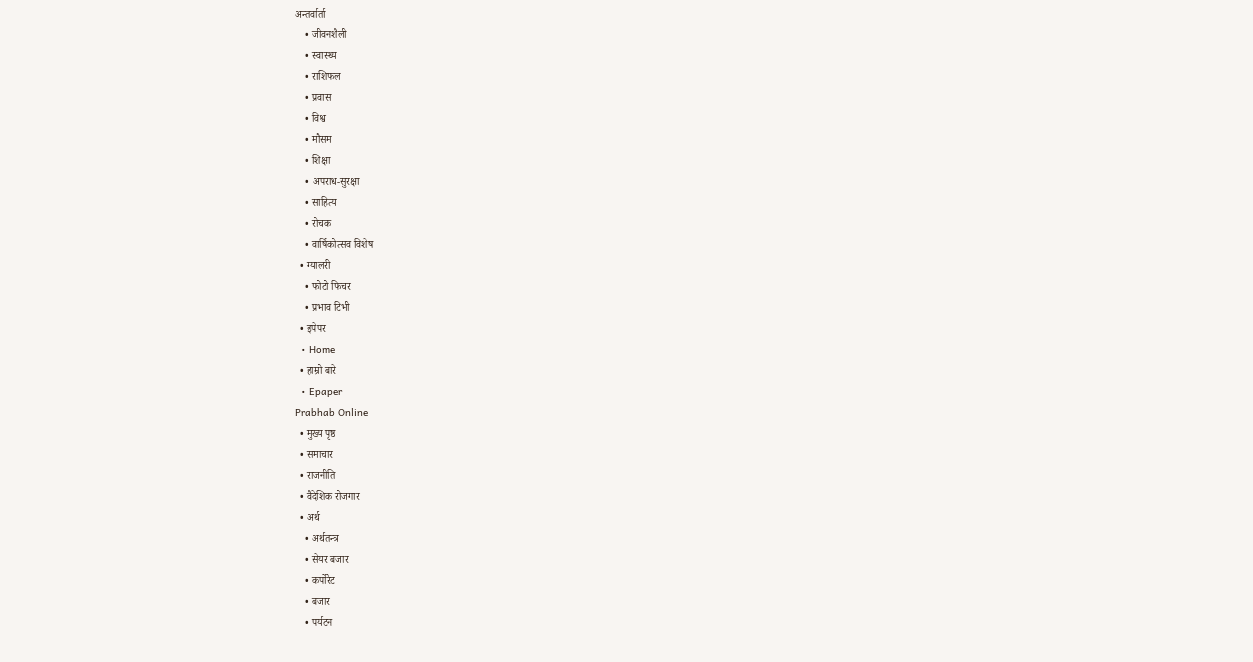अन्तर्वार्ता
    • जीवनशैली
    • स्वास्थ्य
    • राशिफल
    • प्रवास
    • विश्व
    • मौसम
    • शिक्षा
    • अपराध-सुरक्षा
    • साहित्य
    • रोचक
    • वार्षिकोत्सव विशेष
  • ग्यालरी
    • फोटो फिचर
    • प्रभाव टिभी
  • इपेपर
  • Home
  • हाम्रो बारे
  • Epaper
Prabhab Online
  • मुख्य पृष्ठ
  • समाचार
  • राजनीति
  • वैदेशिक रोजगार
  • अर्थ
    • अर्थतन्त्र
    • सेयर बजार
    • कर्पोरेट
    • बजार
    • पर्यटन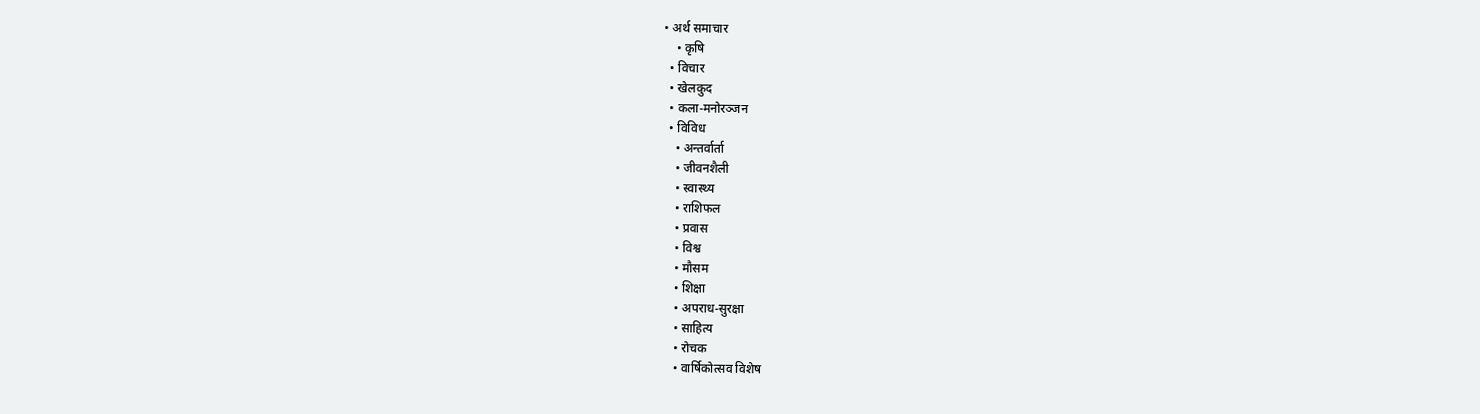• अर्थ समाचार
    • कृषि
  • विचार
  • खेलकुद
  • कला-मनोरञ्‍जन
  • विविध
    • अन्तर्वार्ता
    • जीवनशैली
    • स्वास्थ्य
    • राशिफल
    • प्रवास
    • विश्व
    • मौसम
    • शिक्षा
    • अपराध-सुरक्षा
    • साहित्य
    • रोचक
    • वार्षिकोत्सव विशेष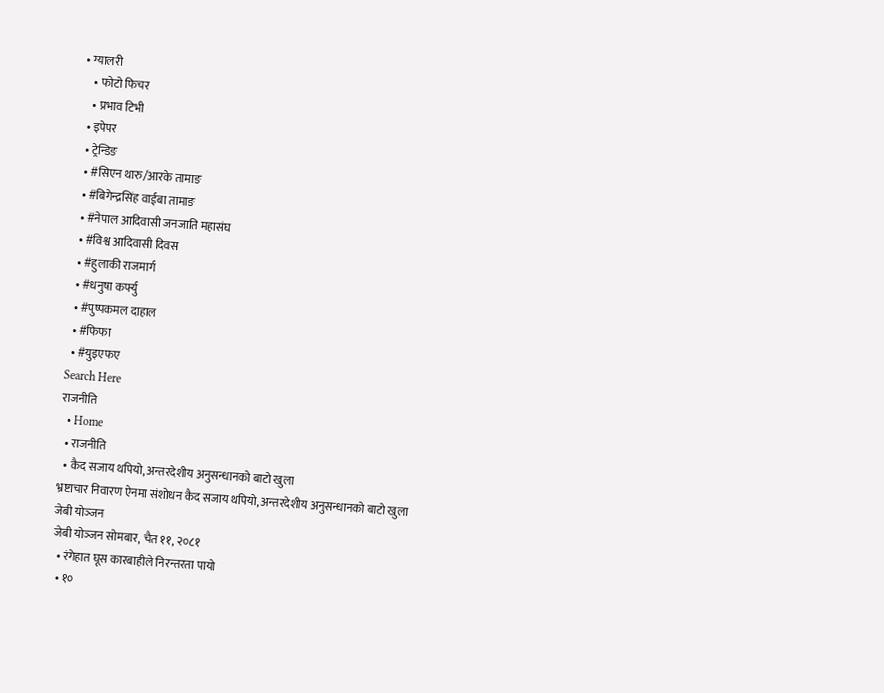• ग्यालरी
    • फोटो फिचर
    • प्रभाव टिभी
  • इपेपर
  • ट्रेन्डिङ
  • #सिएन थारु/आरके तामाङ
  • #बिगेन्द्रसिंह वाईबा तामाङ
  • #नेपाल आदिवासी जनजाति महासंघ
  • #विश्व आदिवासी दिवस
  • #हुलाकी राजमार्ग
  • #धनुषा कर्फ्यु
  • #पुष्पकमल दाहाल
  • #फिफा
  • #युइएफए
Search Here
राजनीति
  • Home
  • राजनीति
  • कैद सजाय थपियो, अन्तरदेशीय अनुसन्धानको बाटो खुला
भ्रष्टाचार निवारण ऐनमा संशोधन कैद सजाय थपियो, अन्तरदेशीय अनुसन्धानको बाटो खुला
जेबी योञ्‍जन
जेबी योञ्‍जन सोमबार, चैत ११, २०८१
  • रंगेहात घूस कारबाहीले निरन्तरता पायो
  • १०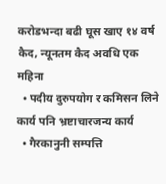करोडभन्दा बढी घूस खाए १४ वर्ष कैद, न्यूनतम कैद अवधि एक महिना
  • पदीय दुरुपयोग र कमिसन लिने कार्य पनि भ्रष्टाचारजन्य कार्य
  • गैरकानुनी सम्पत्ति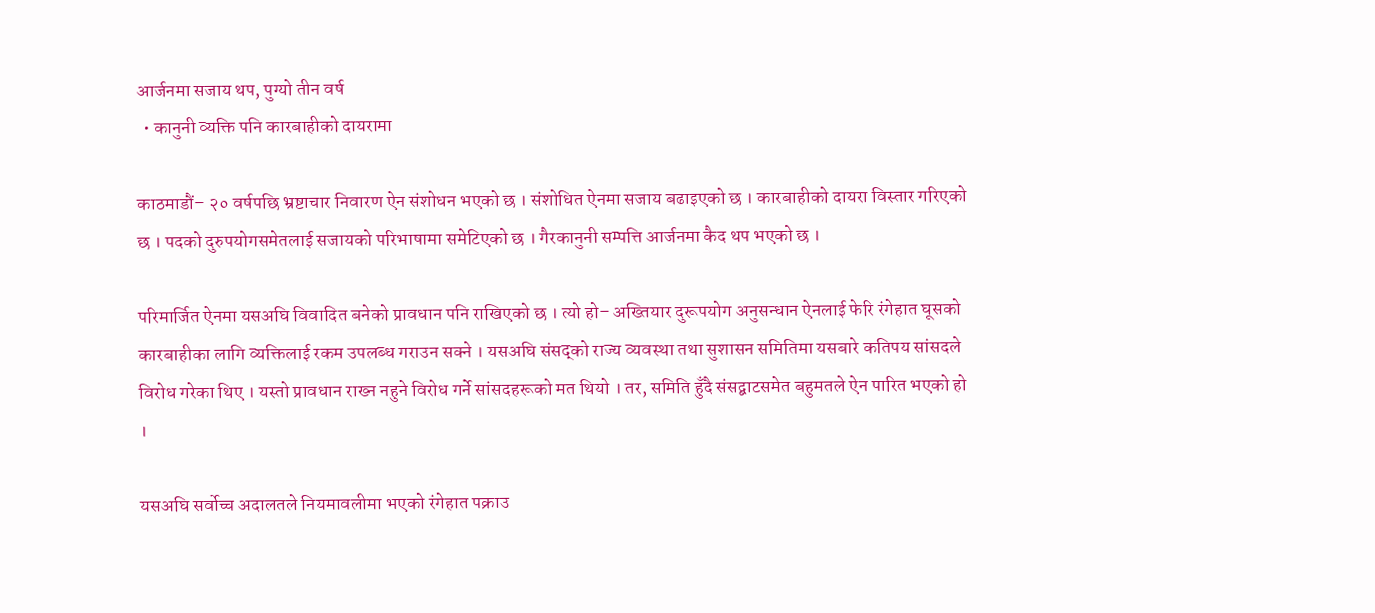आर्जनमा सजाय थप, पुग्यो तीन वर्ष
  • कानुनी व्यक्ति पनि कारबाहीको दायरामा

काठमाडौं– २० वर्षपछि भ्रष्टाचार निवारण ऐन संशोधन भएको छ । संशोधित ऐनमा सजाय बढाइएको छ । कारबाहीको दायरा विस्तार गरिएको छ । पदको दुरुपयोगसमेतलाई सजायको परिभाषामा समेटिएको छ । गैरकानुनी सम्पत्ति आर्जनमा कैद थप भएको छ ।

परिमार्जित ऐनमा यसअघि विवादित बनेको प्रावधान पनि राखिएको छ । त्यो हो– अख्तियार दुरूपयोग अनुसन्धान ऐनलाई फेरि रंगेहात घूसको कारबाहीका लागि व्यक्तिलाई रकम उपलब्ध गराउन सक्ने । यसअघि संसद्को राज्य व्यवस्था तथा सुशासन समितिमा यसबारे कतिपय सांसदले विरोध गरेका थिए । यस्तो प्रावधान राख्न नहुने विरोध गर्ने सांसदहरूको मत थियो । तर, समिति हुँदै संसद्बाटसमेत बहुमतले ऐन पारित भएको हो ।

यसअघि सर्वोच्च अदालतले नियमावलीमा भएको रंगेहात पक्राउ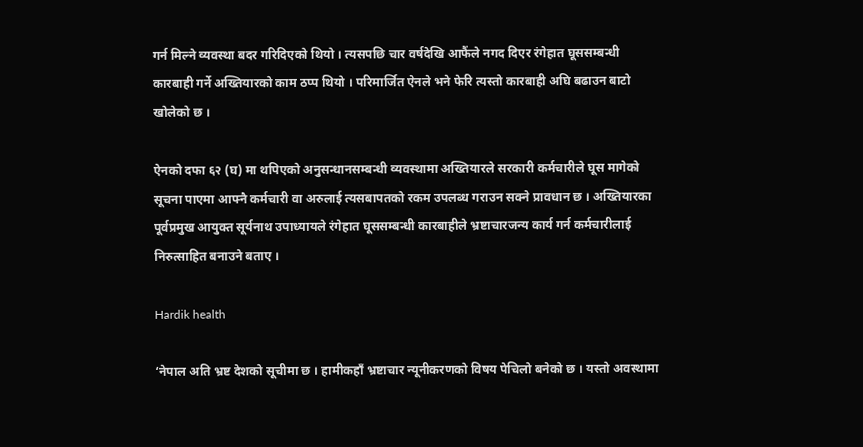गर्न मिल्ने व्यवस्था बदर गरिदिएको थियो । त्यसपछि चार वर्षदेखि आफैंले नगद दिएर रंगेहात घूससम्बन्धी कारबाही गर्ने अख्तियारको काम ठप्प थियो । परिमार्जित ऐनले भने फेरि त्यस्तो कारबाही अघि बढाउन बाटो खोलेको छ ।

ऐनको दफा ६२ (घ) मा थपिएको अनुसन्धानसम्बन्धी व्यवस्थामा अख्तियारले सरकारी कर्मचारीले घूस मागेको सूचना पाएमा आफ्नै कर्मचारी वा अरुलाई त्यसबापतको रकम उपलब्ध गराउन सक्ने प्रावधान छ । अख्तियारका पूर्वप्रमुख आयुक्त सूर्यनाथ उपाध्यायले रंगेहात घूससम्बन्धी कारबाहीले भ्रष्टाचारजन्य कार्य गर्न कर्मचारीलाई निरुत्साहित बनाउने बताए ।

Hardik health

‘नेपाल अति भ्रष्ट देशको सूचीमा छ । हामीकहाँ भ्रष्टाचार न्यूनीकरणको विषय पेचिलो बनेको छ । यस्तो अवस्थामा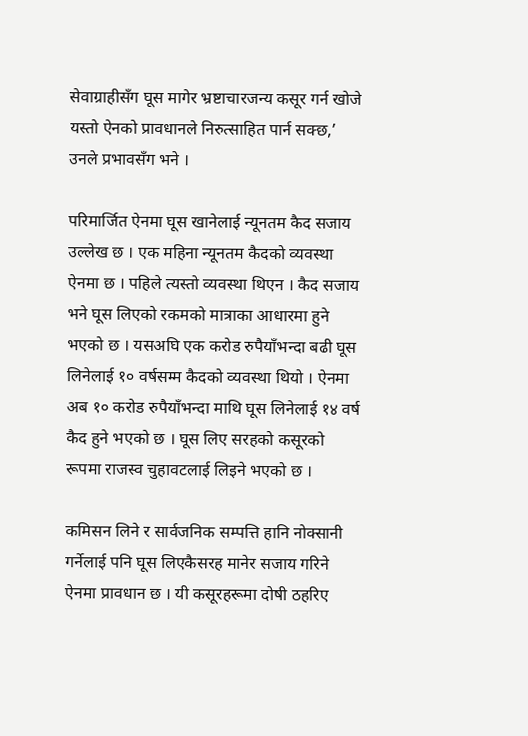सेवाग्राहीसँग घूस मागेर भ्रष्टाचारजन्य कसूर गर्न खोजे यस्तो ऐनको प्रावधानले निरुत्साहित पार्न सक्छ,’ उनले प्रभावसँग भने ।

परिमार्जित ऐनमा घूस खानेलाई न्यूनतम कैद सजाय उल्लेख छ । एक महिना न्यूनतम कैदको व्यवस्था ऐनमा छ । पहिले त्यस्तो व्यवस्था थिएन । कैद सजाय भने घूस लिएको रकमको मात्राका आधारमा हुने भएको छ । यसअघि एक करोड रुपैयाँभन्दा बढी घूस लिनेलाई १० वर्षसम्म कैदको व्यवस्था थियो । ऐनमा अब १० करोड रुपैयाँभन्दा माथि घूस लिनेलाई १४ वर्ष कैद हुने भएको छ । घूस लिए सरहको कसूरको रूपमा राजस्व चुहावटलाई लिइने भएको छ ।

कमिसन लिने र सार्वजनिक सम्पत्ति हानि नोक्सानी गर्नेलाई पनि घूस लिएकैसरह मानेर सजाय गरिने ऐनमा प्रावधान छ । यी कसूरहरूमा दोषी ठहरिए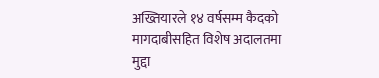अख्तियारले १४ वर्षसम्म कैदको मागदाबीसहित विशेष अदालतमा मुद्दा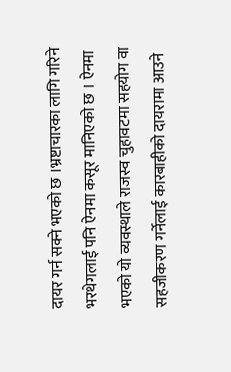दायर गर्न सक्ने भएको छ ।भ्रष्टाचारका लागि गरिने भरथेगलाई पनि ऐनमा कसूर मानिएको छ । ऐनमा भएको यो व्यवस्थाले राजस्व चुहावटमा सहयोग वा सहजीकरण गर्नेलाई कारबाहीको दायरामा आउने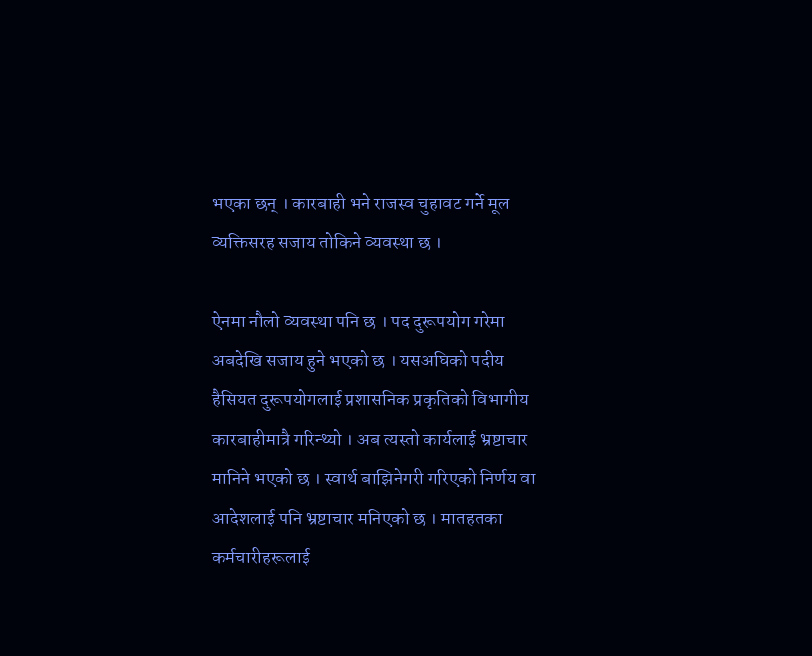भएका छन् । कारबाही भने राजस्व चुहावट गर्ने मूल व्यक्तिसरह सजाय तोकिने व्यवस्था छ ।

ऐनमा नौलो व्यवस्था पनि छ । पद दुरूपयोग गरेमा अबदेखि सजाय हुने भएको छ । यसअघिको पदीय हैसियत दुरूपयोगलाई प्रशासनिक प्रकृतिको विभागीय कारबाहीमात्रै गरिन्थ्यो । अब त्यस्तो कार्यलाई भ्रष्टाचार मानिने भएको छ । स्वार्थ बाझिनेगरी गरिएको निर्णय वा आदेशलाई पनि भ्रष्टाचार मनिएको छ । मातहतका कर्मचारीहरूलाई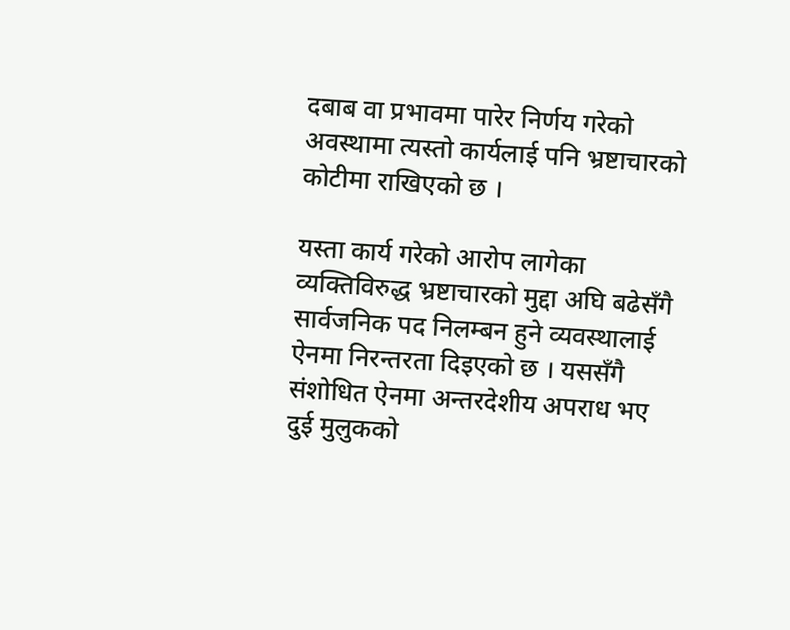दबाब वा प्रभावमा पारेर निर्णय गरेको अवस्थामा त्यस्तो कार्यलाई पनि भ्रष्टाचारको कोटीमा राखिएको छ ।

यस्ता कार्य गरेको आरोप लागेका व्यक्तिविरुद्ध भ्रष्टाचारको मुद्दा अघि बढेसँगै सार्वजनिक पद निलम्बन हुने व्यवस्थालाई ऐनमा निरन्तरता दिइएको छ । यससँगै संशोधित ऐनमा अन्तरदेशीय अपराध भए दुई मुलुकको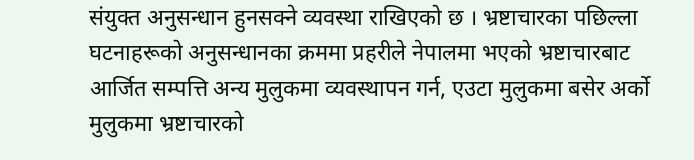संयुक्त अनुसन्धान हुनसक्ने व्यवस्था राखिएको छ । भ्रष्टाचारका पछिल्ला घटनाहरूको अनुसन्धानका क्रममा प्रहरीले नेपालमा भएको भ्रष्टाचारबाट आर्जित सम्पत्ति अन्य मुलुकमा व्यवस्थापन गर्न, एउटा मुलुकमा बसेर अर्को मुलुकमा भ्रष्टाचारको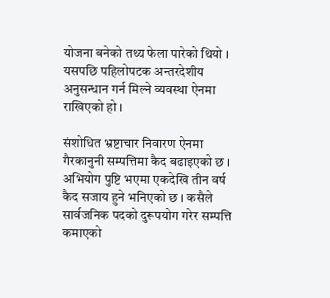योजना बनेको तथ्य फेला पारेको थियो । यसपछि पहिलोपटक अन्तरदेशीय अनुसन्धान गर्न मिल्ने व्यवस्था ऐनमा राखिएको हो ।

संशोधित भ्रष्टाचार निवारण ऐनमा गैरकानुनी सम्पत्तिमा कैद बढाइएको छ । अभियोग पुष्टि भएमा एकदेखि तीन वर्ष कैद सजाय हुने भनिएको छ । कसैले सार्वजनिक पदको दुरूपयोग गरेर सम्पत्ति कमाएको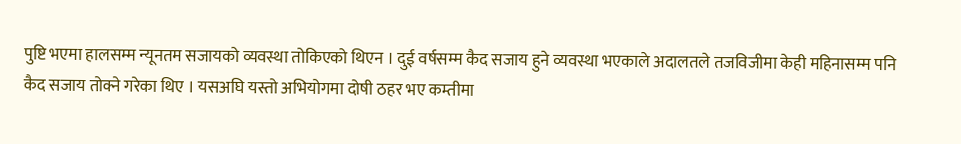पुष्टि भएमा हालसम्म न्यूनतम सजायको व्यवस्था तोकिएको थिएन । दुई वर्षसम्म कैद सजाय हुने व्यवस्था भएकाले अदालतले तजविजीमा केही महिनासम्म पनि कैद सजाय तोक्ने गरेका थिए । यसअघि यस्तो अभियोगमा दोषी ठहर भए कम्तीमा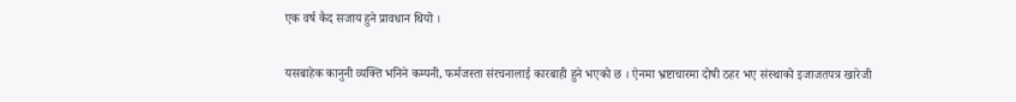एक वर्ष कैद सजाय हुने प्रावधान थियो ।

यसबाहेक कानुनी व्यक्ति भनिने कम्पनी, फर्मजस्ता संरचनालाई कारबाही हुने भएको छ । ऐनमा भ्रष्टाचारमा दोषी ठहर भए संस्थाको इजाजतपत्र खारेजी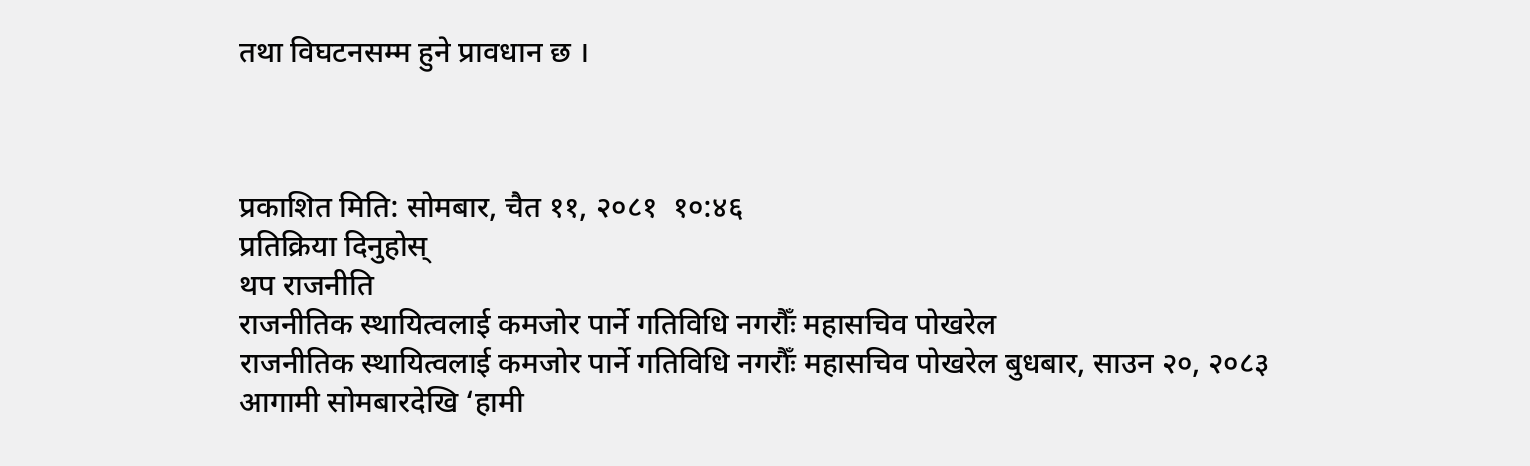तथा विघटनसम्म हुने प्रावधान छ ।



प्रकाशित मिति: सोमबार, चैत ११, २०८१  १०:४६
प्रतिक्रिया दिनुहोस्
थप राजनीति
राजनीतिक स्थायित्वलाई कमजोर पार्ने गतिविधि नगरौँः महासचिव पोखरेल
राजनीतिक स्थायित्वलाई कमजोर पार्ने गतिविधि नगरौँः महासचिव पोखरेल बुधबार, साउन २०, २०८३
आगामी सोमबारदेखि ‘हामी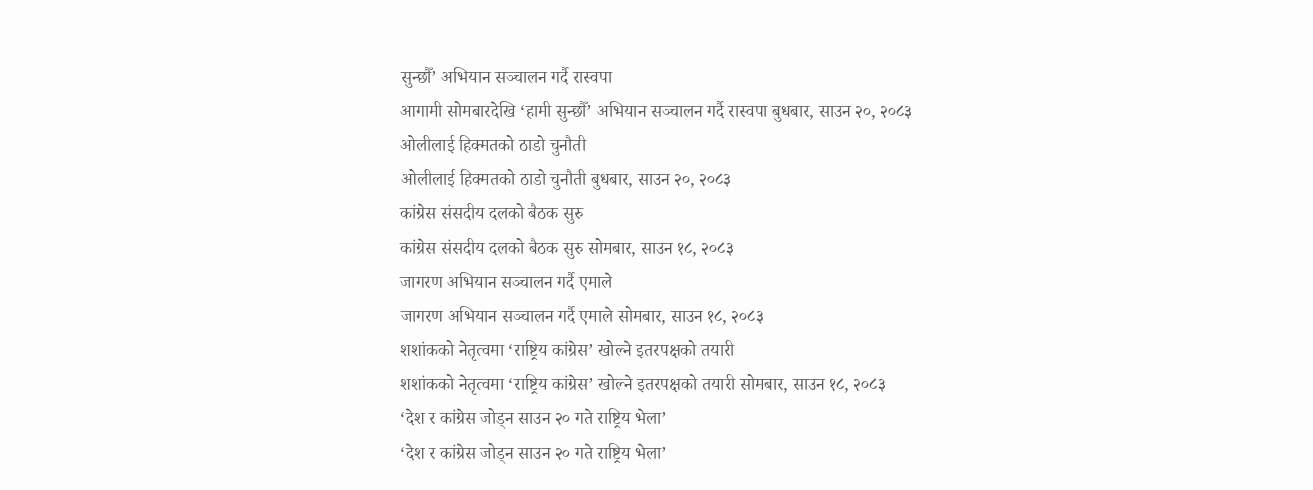सुन्छौँ’ अभियान सञ्चालन गर्दै रास्वपा
आगामी सोमबारदेखि ‘हामी सुन्छौँ’ अभियान सञ्चालन गर्दै रास्वपा बुधबार, साउन २०, २०८३
ओलीलाई हिक्मतको ठाडो चुनौती
ओलीलाई हिक्मतको ठाडो चुनौती बुधबार, साउन २०, २०८३
कांग्रेस संसदीय दलको बैठक सुरु
कांग्रेस संसदीय दलको बैठक सुरु सोमबार, साउन १८, २०८३
जागरण अभियान सञ्चालन गर्दै एमाले
जागरण अभियान सञ्चालन गर्दै एमाले सोमबार, साउन १८, २०८३
शशांकको नेतृत्वमा ‘राष्ट्रिय कांग्रेस’ खोल्ने इतरपक्षको तयारी
शशांकको नेतृत्वमा ‘राष्ट्रिय कांग्रेस’ खोल्ने इतरपक्षको तयारी सोमबार, साउन १८, २०८३
‘देश र कांग्रेस जोड्न साउन २० गते राष्ट्रिय भेला’
‘देश र कांग्रेस जोड्न साउन २० गते राष्ट्रिय भेला’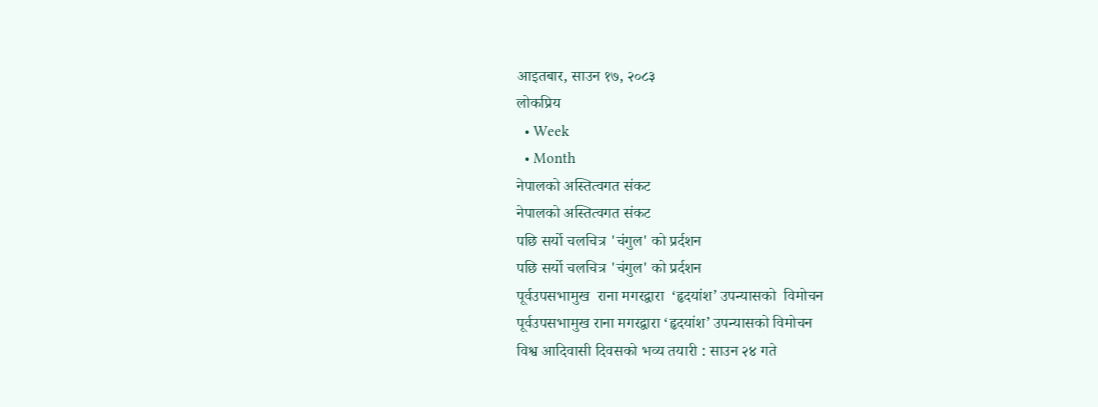आइतबार, साउन १७, २०८३
लोकप्रिय
  • Week
  • Month
नेपालको अस्तित्वगत संकट
नेपालको अस्तित्वगत संकट
पछि सर्यो चलचित्र 'चंगुल' को प्रर्दशन
पछि सर्यो चलचित्र 'चंगुल' को प्रर्दशन
पूर्वउपसभामुख  राना मगरद्वारा  ‘हृदयांश’ उपन्यासको  विमोचन
पूर्वउपसभामुख राना मगरद्वारा ‘हृदयांश’ उपन्यासको विमोचन
विश्व आदिवासी दिवसको भव्य तयारी : साउन २४ गते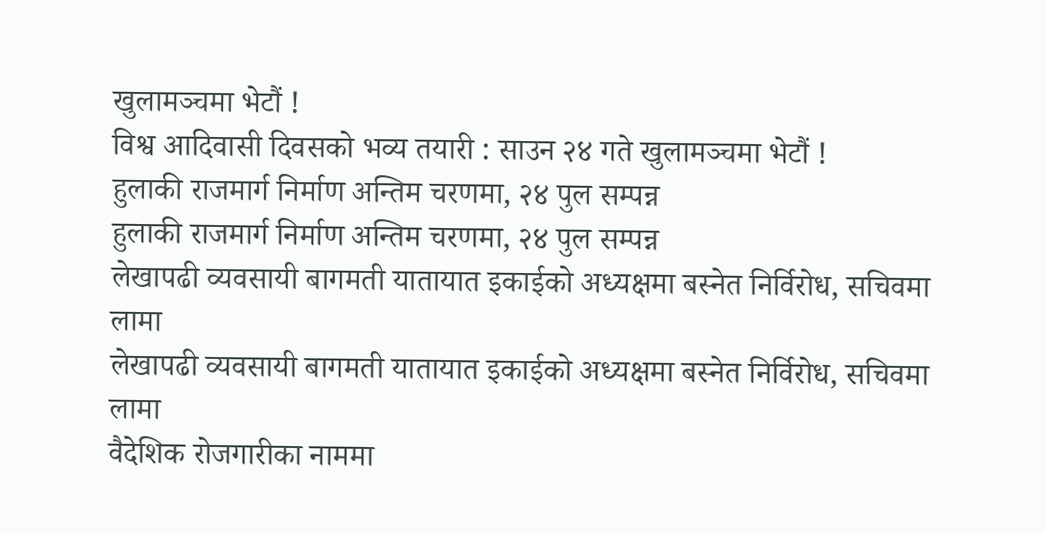खुलामञ्चमा भेटौं !
विश्व आदिवासी दिवसको भव्य तयारी : साउन २४ गते खुलामञ्चमा भेटौं !
हुलाकी राजमार्ग निर्माण अन्तिम चरणमा, २४ पुल सम्पन्न
हुलाकी राजमार्ग निर्माण अन्तिम चरणमा, २४ पुल सम्पन्न
लेखापढी व्यवसायी बागमती यातायात इकाईको अध्यक्षमा बस्नेत निर्विरोध, सचिवमा लामा
लेखापढी व्यवसायी बागमती यातायात इकाईको अध्यक्षमा बस्नेत निर्विरोध, सचिवमा लामा
वैदेशिक रोजगारीका नाममा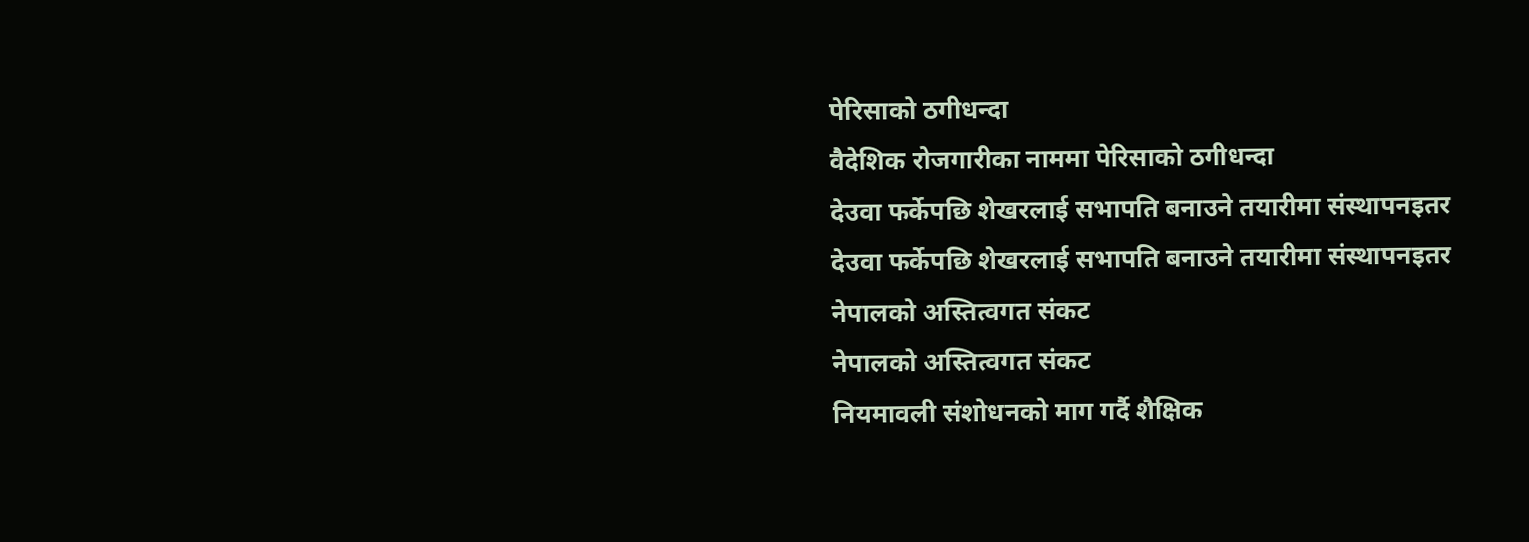पेरिसाको ठगीधन्दा
वैदेशिक रोजगारीका नाममा पेरिसाको ठगीधन्दा
देउवा फर्केपछि शेखरलाई सभापति बनाउने तयारीमा संस्थापनइतर
देउवा फर्केपछि शेखरलाई सभापति बनाउने तयारीमा संस्थापनइतर
नेपालको अस्तित्वगत संकट
नेपालको अस्तित्वगत संकट
नियमावली संशोधनको माग गर्दै शैक्षिक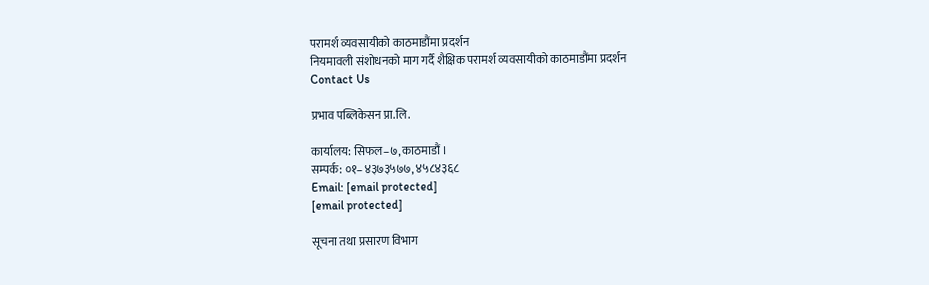परामर्श व्यवसायीको काठमाडौंमा प्रदर्शन
नियमावली संशोधनको माग गर्दै शैक्षिक परामर्श व्यवसायीको काठमाडौंमा प्रदर्शन
Contact Us

प्रभाव पब्लिकेसन प्रा.लि.

कार्यालय: सिफल–७, काठमाडौं ।
सम्पर्क: ०१–४३७३५७७, ४५८४३६८
Email: [email protected]
[email protected]

सूचना तथा प्रसारण विभाग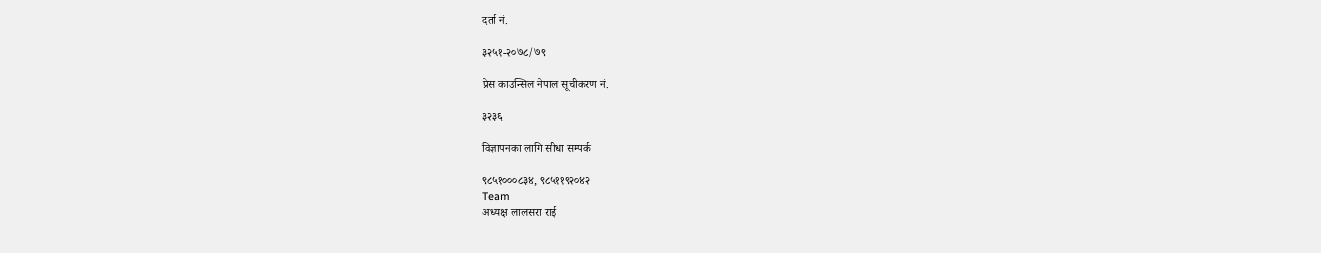दर्ता नं.

३२५१-२०७८/७९

प्रेस काउन्सिल नेपाल सूचीकरण नं.

३२३६

विज्ञापनका लागि सीधा सम्पर्क

९८५१०००८३४, ९८५११९२०४२
Team
अध्यक्ष लालसरा राई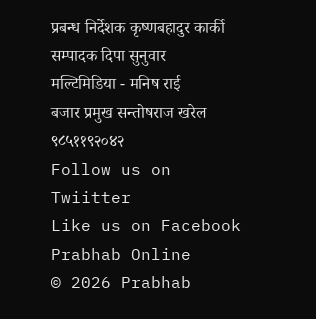प्रबन्ध निर्देशक कृष्णबहादुर कार्की
सम्पादक दिपा सुनुवार
मल्टिमिडिया - मनिष राई
बजार प्रमुख सन्तोषराज खरेल ९८५११९२०४२
Follow us on Twiitter
Like us on Facebook
Prabhab Online
© 2026 Prabhab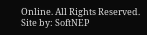Online. All Rights Reserved. Site by: SoftNEP